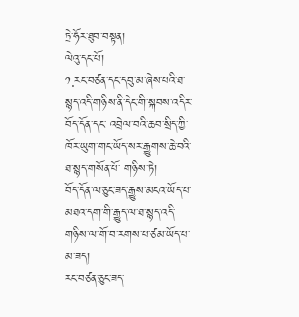ཏྲེ་ཧོར་ཐུབ་བསྟན།
ལེའུ་དང་པོ།
༡.རང་བཙན་དང་དབུ་མ་ཞེས་པའི་ཐ་སྙད་འདི་གཉིས་ནི་དེང་གི་སྐབས་འདིར་བོད་དོན་དང་ འབྲེལ་བའི་ཆབ་སྲིད་ཀྱི་ཁོར་ཡུག་གང་ཡོད་སར་རྒྱུགས་ཆེ་བའི་ཐ་སྙད་གསོན་པོ་ གཉིས་ཏེ།
བོད་དོན་ལ་ཅུང་ཟད་རྒྱུས་མངའ་ཡོད་པ་མཐའ་དག་གི་རྒྱུད་ལ་ཐ་སྙད་འདི་གཉིས་ལ་གོ་བ་རགས་པ་ཙམ་ཡོད་པ་མ་ཟད།
རང་བཙན་ཅུང་ཟད་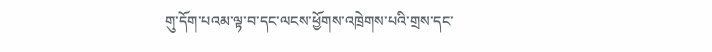གུ་དོག་པའམ་ལྟ་བ་དང་ལངས་ཕྱོགས་འཁྲེགས་པའི་གྲས་དང་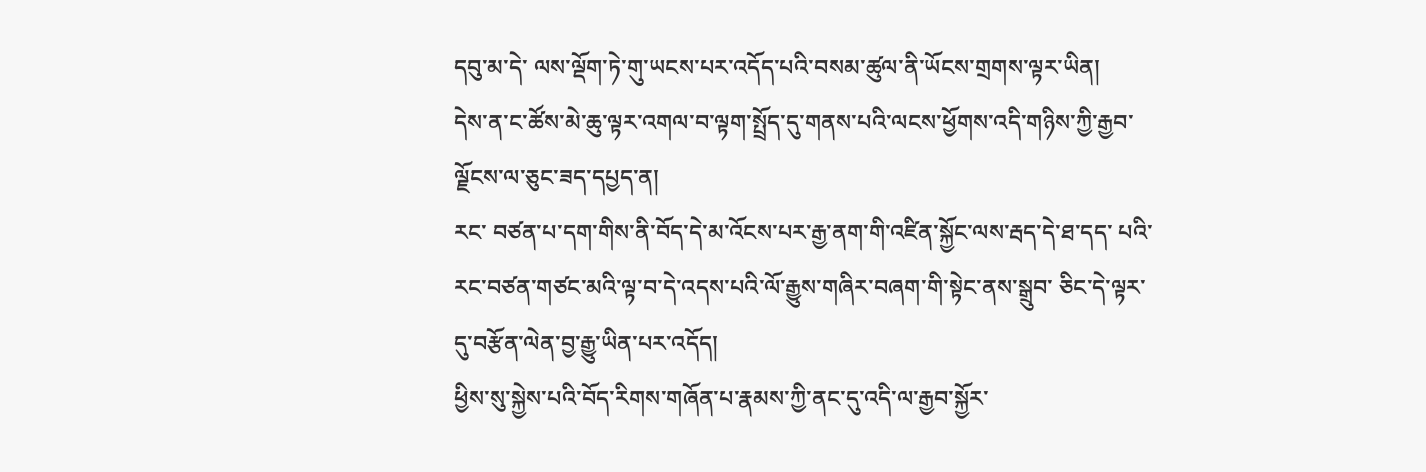དབུ་མ་དེ་ ལས་ལྡོག་ཏེ་གུ་ཡངས་པར་འདོད་པའི་བསམ་ཚུལ་ནི་ཡོངས་གྲགས་ལྟར་ཡིན།
དེས་ན་ང་ཚོས་མེ་ཆུ་ལྟར་འགལ་བ་ལྟག་སྤྲོད་དུ་གནས་པའི་ལངས་ཕྱོགས་འདི་གཉིས་ཀྱི་རྒྱབ་ལྗོངས་ལ་ཅུང་ཟད་དཔྱད་ན།
རང་ བཙན་པ་དག་གིས་ནི་བོད་དེ་མ་འོངས་པར་རྒྱ་ནག་གི་འཛིན་སྐྱོང་ལས་རྦད་དེ་ཐ་དད་ པའི་རང་བཙན་གཙང་མའི་ལྟ་བ་དེ་འདས་པའི་ལོ་རྒྱུས་གཞིར་བཞག་གི་སྟེང་ནས་སྒྲུབ་ ཅིང་དེ་ལྟར་དུ་བརྩོན་ལེན་བྱ་རྒྱུ་ཡིན་པར་འདོད།
ཕྱིས་སུ་སྐྱེས་པའི་བོད་རིགས་གཞོན་པ་རྣམས་ཀྱི་ནང་དུ་འདི་ལ་རྒྱབ་སྐྱོར་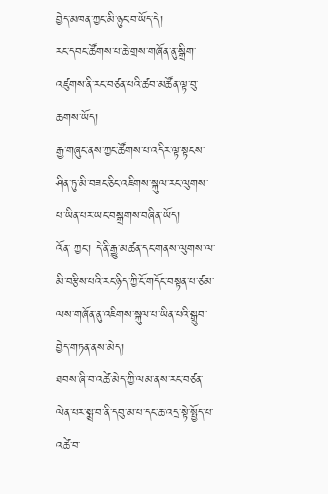བྱེད་མཁན་ཀྱང་མི་ཉུང་བ་ཡོད་དེ།
རང་དབང་ཚོགས་པ་ཆེ་གྲས་གཞོན་ནུ་སྒྲིག་འཛུགས་ནི་རང་བཙན་པའི་ཚབ་མཚོན་ལྟ་བུ་ཆགས་ཡོད།
རྒྱ་གཞུང་ནས་ཀྱང་ཚོགས་པ་འདིར་ལྟ་སྟངས་ཤིན་ཏུ་མི་བཟང་ཅིང་འཇིགས་སྐུལ་རང་ལུགས་པ་ཡིན་པར་ཡང་བསྒྲགས་བཞིན་ཡོད།
འོན་ ཀྱང་། དེ་ནི་རྒྱུ་མཚན་དང་གནས་ལུགས་ལ་མི་བརྩིས་པའི་རང་ཉིད་ཀྱི་ངོ་གདོང་བསྟན་པ་ཙམ་ ལས་གཞོན་ནུ་འཇིགས་སྐུལ་པ་ཡིན་པའི་སྒྲུབ་བྱེད་གཏན་ནས་མེད།
ཐབས་ཞི་བ་འཚེ་མེད་ཀྱི་ལམ་ནས་རང་བཙན་ལེན་པར་སྨྲ་བ་ནི་དབུ་མ་པ་དང་ཆ་འདྲ་སྟེ་སྤྱོད་པ་འཚེ་བ་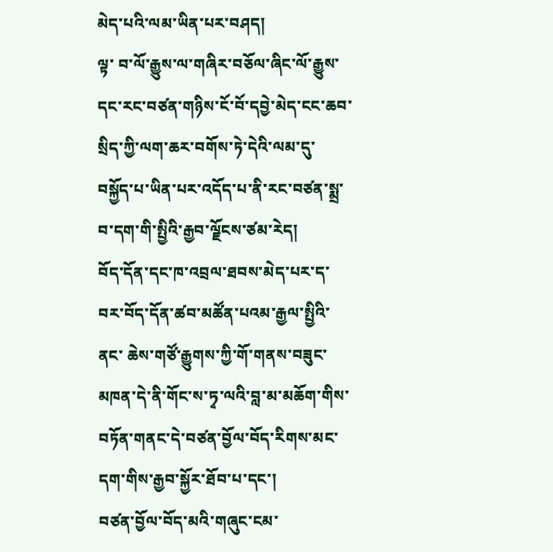མེད་པའི་ལམ་ཡིན་པར་བཤད།
ལྟ་ བ་ལོ་རྒྱུས་ལ་གཞིར་བཅོལ་ཞིང་ལོ་རྒྱུས་དང་རང་བཙན་གཉིས་ངོ་བོ་དབྱེ་མེད་ངང་ཆབ་ སྲིད་ཀྱི་ལག་ཆར་བགོས་ཏེ་དེའི་ལམ་དུ་བསྐྱོད་པ་ཡིན་པར་འདོད་པ་ནི་རང་བཙན་སྨྲ་ བ་དག་གི་སྤྱིའི་རྒྱབ་ལྗོངས་ཙམ་རེད།
བོད་དོན་དང་ཁ་འབྲལ་ཐབས་མེད་པར་ད་བར་བོད་དོན་ཚབ་མཚོན་པའམ་རྒྱལ་སྤྱིའི་ནང་ ཆེས་གཙོ་རྒྱུགས་ཀྱི་གོ་གནས་བཟུང་མཁན་དེ་ནི་གོང་ས་ཏྭ་ལའི་བླ་མ་མཆོག་གིས་ བཏོན་གནང་དེ་བཙན་བྱོལ་བོད་རིགས་མང་དག་གིས་རྒྱབ་སྐྱོར་ཐོབ་པ་དང་།
བཙན་བྱོལ་བོད་མའི་གཞུང་ངམ་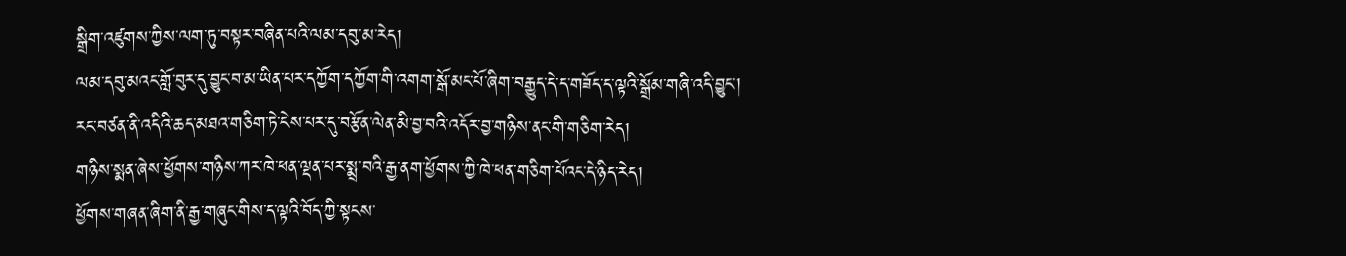སྒྲིག་འཛུགས་ཀྱིས་ལག་ཏུ་བསྟར་བཞིན་པའི་ལམ་དབུ་མ་རེད།
ལམ་དབུ་མའང་གློ་བུར་དུ་བྱུང་བ་མ་ཡིན་པར་དཀྱོག་དཀྱོག་གི་འགག་སྒོ་མང་པོ་ཞིག་བརྒྱུད་དེ་ད་གཟོད་ད་ལྟའི་སྒྲོམ་གཞི་འདི་བྱུང་།
རང་བཙན་ནི་འདིའི་ཆད་མཐའ་གཅིག་ཏེ་ངེས་པར་དུ་བརྩོན་ལེན་མི་བྱ་བའི་འདོར་བྱ་གཉིས་ནང་གི་གཅིག་རེད།
གཉིས་སྨན་ཞེས་ཕྱོགས་གཉིས་ཀར་ཁེ་ཕན་ལྡན་པར་སྨྲ་བའི་རྒྱ་ནག་ཕྱོགས་ཀྱི་ཁེ་ཕན་གཅིག་པོའང་དེ་ཉིད་རེད།
ཕྱོགས་གཞན་ཞིག་ནི་རྒྱ་གཞུང་གིས་ད་ལྟའི་བོད་ཀྱི་སྟངས་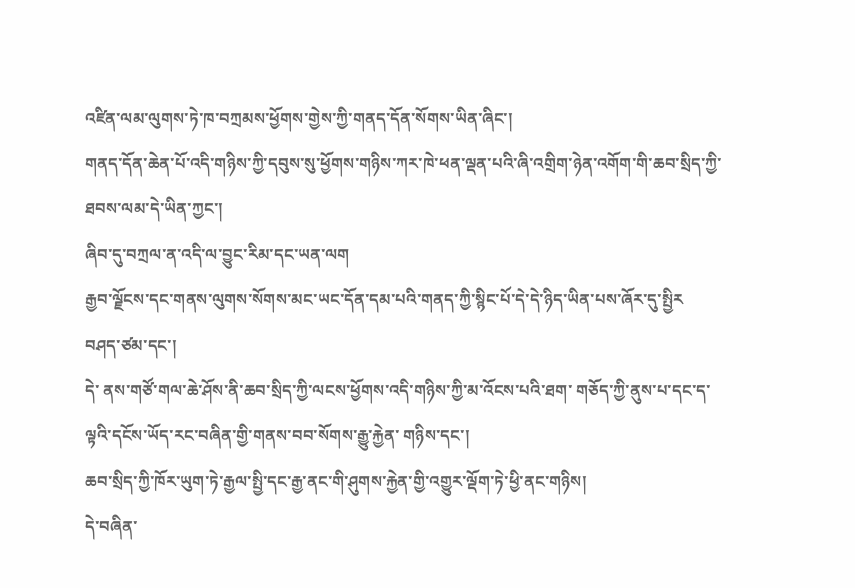འཛིན་ལམ་ལུགས་ཏེ་ཁ་བཀྲམས་ཕྱོགས་གྱེས་ཀྱི་གནད་དོན་སོགས་ཡིན་ཞིང་།
གནད་དོན་ཆེན་པོ་འདི་གཉིས་ཀྱི་དབུས་སུ་ཕྱོགས་གཉིས་ཀར་ཁེ་ཕན་ལྡན་པའི་ཞི་འགྲིག་ཉེན་འགོག་གི་ཆབ་སྲིད་ཀྱི་ཐབས་ལམ་དེ་ཡིན་ཀྱང་།
ཞིབ་དུ་བཀྲལ་ན་འདི་ལ་བྱུང་རིམ་དང་ཡན་ལག
རྒྱབ་ལྗོངས་དང་གནས་ལུགས་སོགས་མང་ཡང་དོན་དམ་པའི་གནད་ཀྱི་སྙིང་པོ་དེ་དེ་ཉིད་ཡིན་པས་ཞོར་དུ་སྤྱིར
བཤད་ཙམ་དང་།
དེ་ ནས་གཙོ་གལ་ཆེ་ཤོས་ནི་ཆབ་སྲིད་ཀྱི་ལངས་ཕྱོགས་འདི་གཉིས་ཀྱི་མ་འོངས་པའི་ཐག་ གཅོད་ཀྱི་ནུས་པ་དང་ད་ལྟའི་དངོས་ཡོད་རང་བཞིན་གྱི་གནས་བབ་སོགས་རྒྱུ་རྐྱེན་ གཉིས་དང་།
ཆབ་སྲིད་ཀྱི་ཁོར་ཡུག་ཏེ་རྒྱལ་སྤྱི་དང་རྒྱ་ནང་གི་ཤུགས་རྐྱེན་གྱི་འགྱུར་ལྡོག་ཏེ་ཕྱི་ནང་གཉིས།
དེ་བཞིན་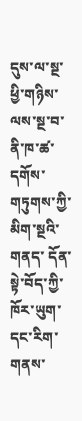དུས་ལ་སྔ་ཕྱི་གཉིས་ལས་སྔ་བ་ནི་ཁ་ཚ་དགོས་གཏུགས་ཀྱི་མིག་སྔའི་གནད་ དོན་སྟེ་བོད་ཀྱི་ཁོར་ཡུག་དང་རིག་གནས་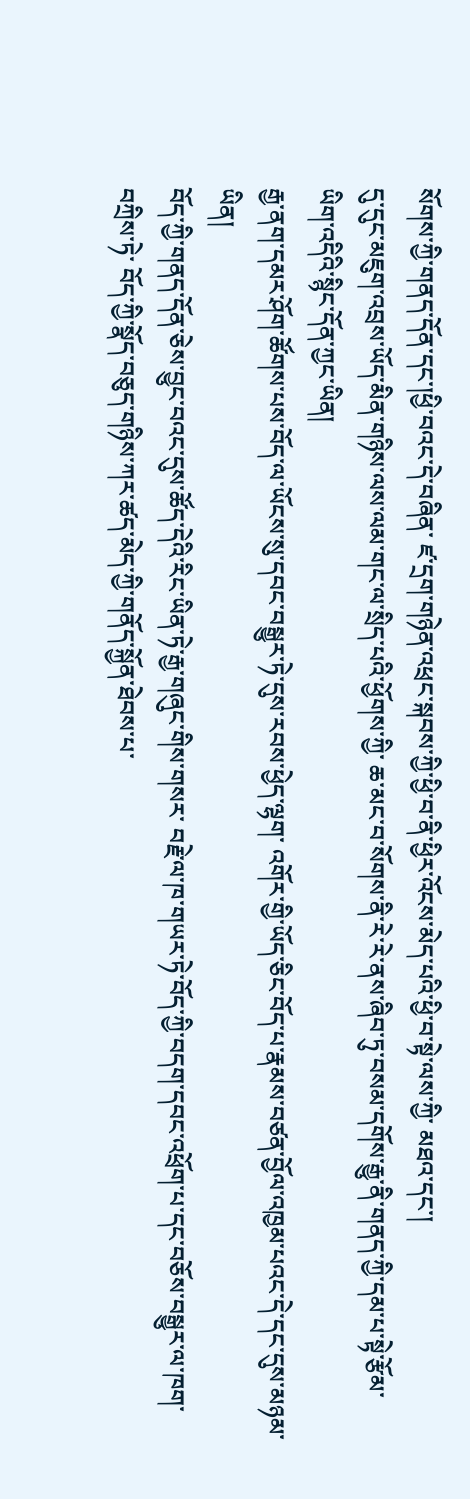སོགས་ཀྱི་གནད་དོན་དང་།ཕྱི་བའང་དེ་བཞིན་ ཛ་དྲག་གཉེན་འཕྲང་སྐབས་ཀྱི་ཕྱི་བ་ནི་ཕྱིར་འོངས་མེད་པའི་ཕྱི་བ་སྟེ་ལས་ཀྱི་ མཐའ་དང་།
དུ་དུང་མཇུག་འབྲས་ཡོད་མིན་གཉིས་ལས་ལམ་གང་ལ་སྲིད་པའི་ཕྱོགས་ཀྱི་ ཆ་མང་བ་སོགས་ནི་རེ་རེ་ནས་ཞིབ་ཏུ་བསམ་དགོས་རྒྱུ་ནི་གནད་ཀྱི་དམ་པ་སྟེ་རྩོམ་ ཡིག་འདིའི་སྙིང་དོན་ཀྱང་ཡིན།
རྒྱ་ནག་དམར་ཤོག་ཚོགས་པས་བོད་ལ་ཡོངས་སུ་དབང་བསྒྱུར་ཏེ་དུས་རབས་ཕྱེད་ལྷག་ འགོར་གྱི་ཡོད་ཅིང་བོད་པ་རྣམས་བཙན་བྱོལ་འཁྱམ་པའང་དེ་དང་དུས་མཉམ་ཡིན།
བོད་ཀྱི་གནད་དོན་ཅེས་བྱུང་བའང་དུས་ཚོད་དེའི་རིང་ཡིན་ཏེ་རྒྱ་གཞུང་གིས་གསར་ བརྗེ་ལ་ཁ་གཡར་ཏེ་བོད་ཀྱི་བདག་དབང་འཕྲོག་པ་དང་བཅོས་བསྒྱུར་ལ་ཁག་བཀྲིས་ཏེ་ བོད་ཀྱི་སྣོད་བཅུད་གཉིས་ཀར་ཚད་མེད་ཀྱི་གནོད་སྐྱོན་ཐེབས་པ་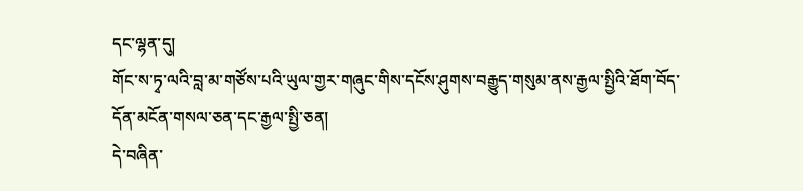དང་ལྷན་དུ།
གོང་ས་ཏྭ་ལའི་བླ་མ་གཙོས་པའི་ཡུལ་གྱར་གཞུང་གིས་དངོས་ཤུགས་བརྒྱུད་གསུམ་ནས་རྒྱལ་སྤྱིའི་ཐོག་བོད་དོན་མངོན་གསལ་ཅན་དང་རྒྱལ་སྤྱི་ཅན།
དེ་བཞིན་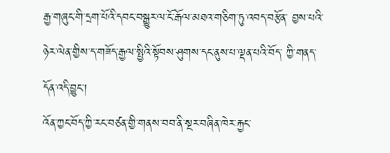རྒྱ་གཞུང་གི་དྲག་པོའི་དབང་བསྒྱུར་ལ་ངོ་རྒོལ་མཐའ་གཅིག་ཏུ་འབད་བརྩོན་ བྱས་པའི་ཉེར་ལེན་གྱིས་ད་གཟོད་རྒྱལ་སྤྱིའི་སྟོབས་ཤུགས་དང་ནུས་པ་ལྡན་པའི་བོད་ ཀྱི་གནད་དོན་འདི་བྱུང་།
འོན་ཀྱང་བོད་ཀྱི་རང་བཙན་གྱི་གནས་བབ་ནི་སྔར་བཞིན་ཁེར་རྐྱང་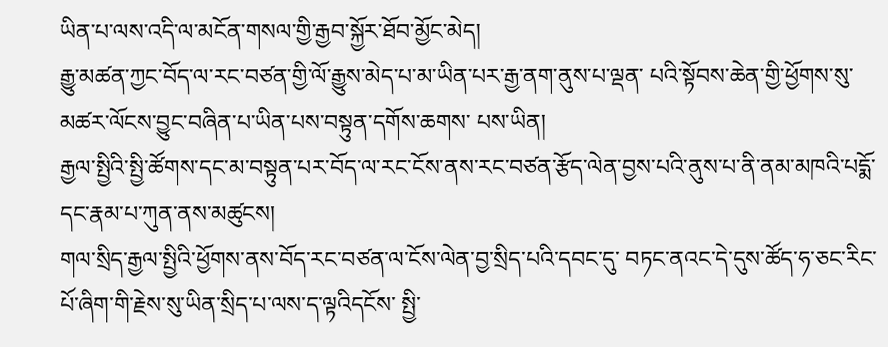ཡིན་པ་ལས་འདི་ལ་མངོན་གསལ་གྱི་རྒྱབ་སྐྱོར་ཐོབ་མྱོང་མེད།
རྒྱུ་མཚན་ཀྱང་བོད་ལ་རང་བཙན་གྱི་ལོ་རྒྱུས་མེད་པ་མ་ཡིན་པར་རྒྱ་ནག་ནུས་པ་ལྡན་ པའི་སྟོབས་ཆེན་གྱི་ཕྱོགས་སུ་མཚར་ལོངས་བྱུང་བཞིན་པ་ཡིན་པས་བསྟུན་དགོས་ཆགས་ པས་ཡིན།
རྒྱལ་སྤྱིའི་སྤྱི་ཚོགས་དང་མ་བསྟུན་པར་བོད་ལ་རང་ངོས་ནས་རང་བཙན་རྩོད་ལེན་བྱས་པའི་ནུས་པ་ནི་ནམ་མཁའི་པདྨོ་དང་རྣམ་པ་ཀུན་ནས་མཚུངས།
གལ་སྲིད་རྒྱལ་སྤྱིའི་ཕྱོགས་ནས་བོད་རང་བཙན་ལ་ངོས་ལེན་བྱ་སྲིད་པའི་དབང་དུ་ བཏང་ནའང་དེ་དུས་ཚོད་ཧ་ཅང་རིང་པོ་ཞིག་གི་རྗེས་སུ་ཡིན་སྲིད་པ་ལས་ད་ལྟའིདངོས་ སྤྱི་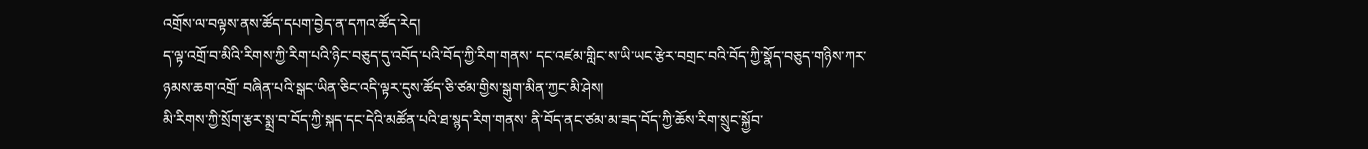འགྲོས་ལ་བལྟས་ནས་ཚོད་དཔག་བྱེད་ན་དཀའ་ཚོད་རེད།
ད་ལྟ་འགྲོ་བ་མིའི་རིགས་ཀྱི་རིག་པའི་ཉིང་བཅུད་དུ་འབོད་པའི་བོད་ཀྱི་རིག་གནས་ དང་འཛམ་གླིང་ས་ཡི་ཡང་རྩེར་བགྲང་བའི་བོད་ཀྱི་སྣོད་བཅུད་གཉིས་ཀར་ཉམས་ཆག་འགྲོ་ བཞིན་པའི་སྒང་ཡིན་ཅིང་འདི་ལྟར་དུས་ཚོད་ཅི་ཙམ་གྱིས་སྒུག་མིན་ཀྱང་མི་ཤེས།
མི་རིགས་ཀྱི་སྲོག་རྩར་སྨྲ་བ་བོད་ཀྱི་སྐད་དང་དེའི་མཚོན་པའི་ཐ་སྙད་རིག་གནས་ ནི་བོད་ནང་ཙམ་མ་ཟད་བོད་ཀྱི་ཆོས་རིག་སྲུང་སྐྱོབ་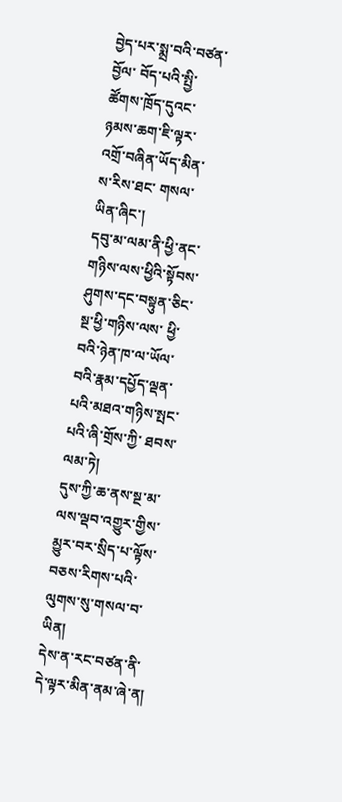བྱེད་པར་སྨྲ་བའི་བཙན་བྱོལ་ བོད་པའི་སྤྱི་ཚོགས་ཁྲོད་དུའང་ཉམས་ཆག་ཇི་ལྟར་འགྲོ་བཞིན་ཡོད་མིན་ས་རིས་ཐང་ གསལ་ཡིན་ཞིང་།
དབུ་མ་ལམ་ནི་ཕྱི་ནང་གཉིས་ལས་ཕྱིའི་སྟོབས་ཤུགས་དང་བསྟུན་ཅིང་སྔ་ཕྱི་གཉིས་ལས་ ཕྱི་བའི་ཉེན་ཁ་ལ་ཡོལ་བའི་རྣམ་དཔྱོད་ལྡན་པའི་མཐའ་གཉིས་སྤང་པའི་ཞི་གྲོས་ཀྱི་ ཐབས་ལམ་ཏེ།
དུས་ཀྱི་ཆ་ནས་སྔ་མ་ལས་ལྡབ་འགྱུར་གྱིས་མྱུར་བར་སྲིད་པ་ལྟོས་བཅས་རིགས་པའི་ལུགས་སུ་གསལ་བ་ཡིན།
དེས་ན་རང་བཙན་ནི་དེ་ལྟར་མིན་ནམ་ཞེ་ན།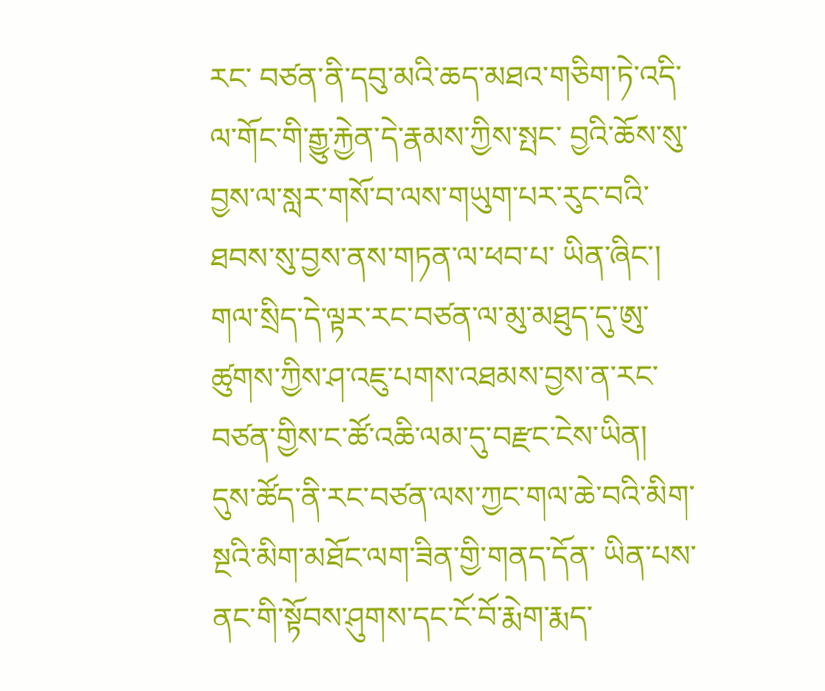རང་ བཙན་ནི་དབུ་མའི་ཆད་མཐའ་གཅིག་ཏེ་འདི་ལ་གོང་གི་རྒྱུ་རྐྱེན་དེ་རྣམས་ཀྱིས་སྤང་ བྱའི་ཆོས་སུ་བྱས་ལ་སླར་གསོ་བ་ལས་གཡུག་པར་རུང་བའི་ཐབས་སུ་བྱས་ནས་གཏན་ལ་ཕབ་པ་ ཡིན་ཞིང་།
གལ་སྲིད་དེ་ལྟར་རང་བཙན་ལ་མུ་མཐུད་དུ་ཨུ་ཚུགས་ཀྱིས་ཤ་འཇུ་པགས་འཐམས་བྱས་ན་རང་བཙན་གྱིས་ང་ཚོ་འཆི་ལམ་དུ་བརྫང་ངེས་ཡིན།
དུས་ཚོད་ནི་རང་བཙན་ལས་ཀྱང་གལ་ཆེ་བའི་མིག་སྔའི་མིག་མཐོང་ལག་ཟིན་གྱི་གནད་དོན་ ཡིན་པས་ནང་གི་སྟོབས་ཤུགས་དང་ངོ་བོ་རྨེག་རྨད་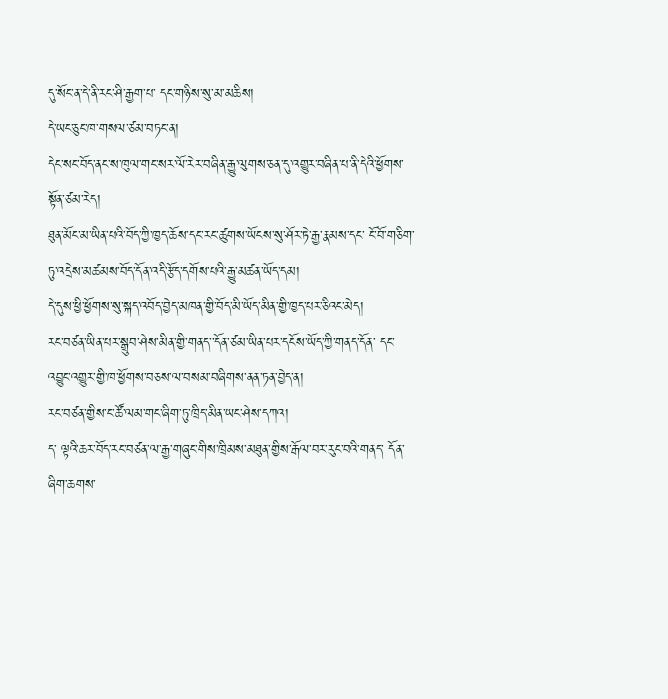དུ་སོང་ན་དེ་ནི་རང་ཤི་རྒྱག་པ་ དང་གཉིས་སུ་མ་མཆིས།
དེ་ཡང་ཅུང་ཁ་གསལ་ཙམ་བཏང་ན།
དེང་སང་བོད་ནང་ས་ཁུལ་གང་སར་ལོ་རེར་བཞིན་རྒྱུ་ལུགས་ཅན་དུ་འགྱུར་བཞིན་པ་ནི་དེའི་ཕྱོགས་སྟོན་ཙམ་རེད།
ཐུན་མོང་མ་ཡིན་པའི་བོད་ཀྱི་ཁྱད་ཆོས་དང་རང་ཚུགས་ཡོངས་སུ་ཤོར་ཏེ་རྒྱ་རྣམས་དང་ ངོ་བོ་གཅིག་ཏུ་འདྲེས་མཚམས་བོད་དོན་འདི་རྩོད་དགོས་པའི་རྒྱུ་མཚན་ཡོད་དམ།
དེ་དུས་ཕྱི་ཕྱོགས་སུ་སྐད་འབོད་བྱེད་མཁན་གྱི་བོད་མི་ཡོད་མིན་གྱི་ཁྱད་པར་ཅིའང་མེད།
རང་བཙན་ཡིན་པར་སྒྲུབ་ཤེས་མིན་གྱི་གནད་་དོན་ཙམ་ཡིན་པར་དངོས་ཡོད་ཀྱི་གནད་དོན་ དང་འབྱུང་འགྱུར་གྱི་ཁ་ཕྱོགས་བཅས་ལ་བསམ་བཞིགས་ནན་ཏན་བྱེད་ན།
རང་བཙན་གྱིས་ང་ཚོ་ལམ་གང་ཞིག་ཏུ་ཁྲིད་མིན་ཡང་ཤེས་དཀའ།
ད་ ལྟའི་ཆར་བོད་རང་བཙན་ལ་རྒྱ་གཞུང་གིས་ཁྲིམས་མཐུན་གྱིས་རྒོལ་བར་རུང་བའི་གནད་ དོན་ཞིག་ཆགས་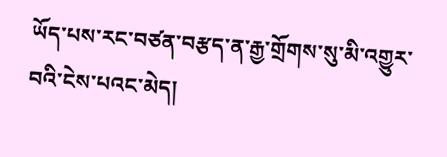ཡོད་པས་རང་བཙན་བརྩད་ན་རྒྱ་གྲོགས་སུ་མི་འགྱུར་བའི་ངེས་པའང་མེད།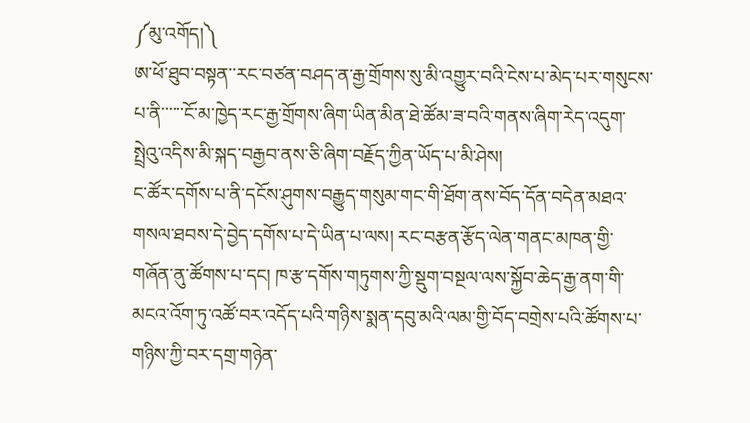༼མུ་འགོད།༽
ཨ་ཕོ་ཐུབ་བསྟན་་རང་བཙན་བཤད་ན་རྒྱ་གྲོགས་སུ་མི་འགྱུར་བའི་ངེས་པ་མེད་པར་གསུངས་པ་ནི་་་་་་ངོ་མ་ཁྱེད་རང་རྒྱ་གྲོགས་ཞིག་ཡིན་མིན་ཐེ་ཚོམ་ཟ་བའི་གནས་ཞིག་རེད་འདུག་
སྤྲེའུ་འདིས་མི་སྐད་བརྒྱབ་ནས་ཅི་ཞིག་བརྗོད་ཀྱིན་ཡོད་པ་མི་ཤེས།
ང་ཚོར་དགོས་པ་ནི་དངོས་ཤུགས་བརྒྱུད་གསུམ་གང་གི་ཐོག་ནས་བོད་དོན་བདེན་མཐའ་གསལ་ཐབས་དེ་བྱེད་དགོས་པ་དེ་ཡིན་པ་ལས། རང་བརྩན་རྩོད་ལེན་གནང་མཁན་གྱི་གཞོན་ནུ་ཚོགས་པ་དང། ཁ་རྩ་དགོས་གཏུགས་ཀྱི་སྡུག་བསྔལ་ལས་སྐྱོབ་ཆེད་རྒྱ་ནག་གི་མངའ་འོག་ཏུ་འཚོ་བར་འདོད་པའི་གཉིས་སྨན་དབུ་མའི་ལམ་གྱི་བོད་བགྲེས་པའི་ཚོགས་པ་གཉིས་ཀྱི་བར་དགྲ་གཉེན་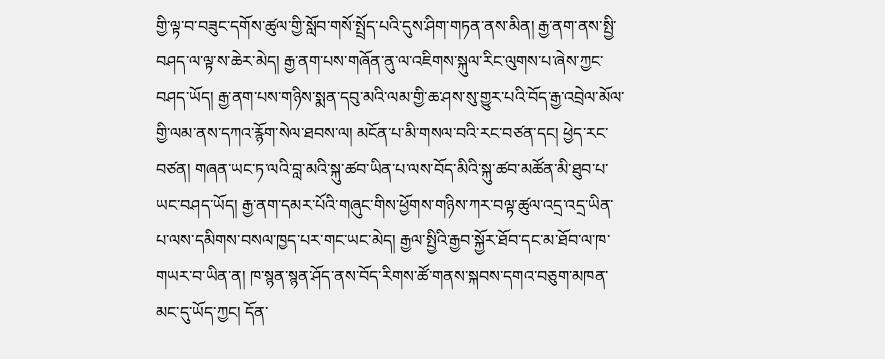གྱི་ལྟ་བ་བཟུང་དགོས་ཚུལ་གྱི་སློབ་གསོ་སྤྲོད་པའི་དུས་ཤིག་གཏན་ནས་མིན། རྒྱ་ནག་ནས་སྤྱི་བཤད་ལ་ལྟ་ས་ཆེར་མེད། རྒྱ་ནག་པས་གཞོན་ནུ་ལ་འཇིགས་སྐུལ་རིང་ལུགས་པ་ཞེས་ཀྱང་བཤད་ཡོད། རྒྱ་ནག་པས་གཉིས་སྨན་དབུ་མའི་ལམ་གྱི་ཆ་ཤས་སུ་གྱུར་པའི་བོད་རྒྱ་འབྲེལ་མོལ་གྱི་ལམ་ནས་དཀའ་རྙོག་སེལ་ཐབས་ལ། མངོན་པ་མི་གསལ་བའི་རང་བཙན་དང། ཕྱེད་རང་བཙན། གཞན་ཡང་ཏ་ལའི་བླ་མའི་སྐུ་ཚབ་ཡིན་པ་ལས་བོད་མིའི་སྐུ་ཚབ་མཚོན་མི་ཐུབ་པ་ཡང་བཤད་ཡོད། རྒྱ་ནག་དམར་པོའི་གཞུང་གིས་ཕྱོགས་གཉིས་ཀར་བལྟ་ཚུལ་འདྲ་འདྲ་ཡིན་པ་ལས་དམིགས་བསལ་ཁྱད་པར་གང་ཡང་མེད། རྒྱལ་སྤྱིའི་རྒྱབ་སྐྱོར་ཐོབ་དང་མ་ཐོབ་ལ་ཁ་གཡར་བ་ཡིན་ན། ཁ་སྙན་སྙན་ཤོད་ནས་བོད་རིགས་ཚོ་གནས་སྐབས་དགའ་བཅུག་མཁན་མང་དུ་ཡོད་ཀྱང། དོན་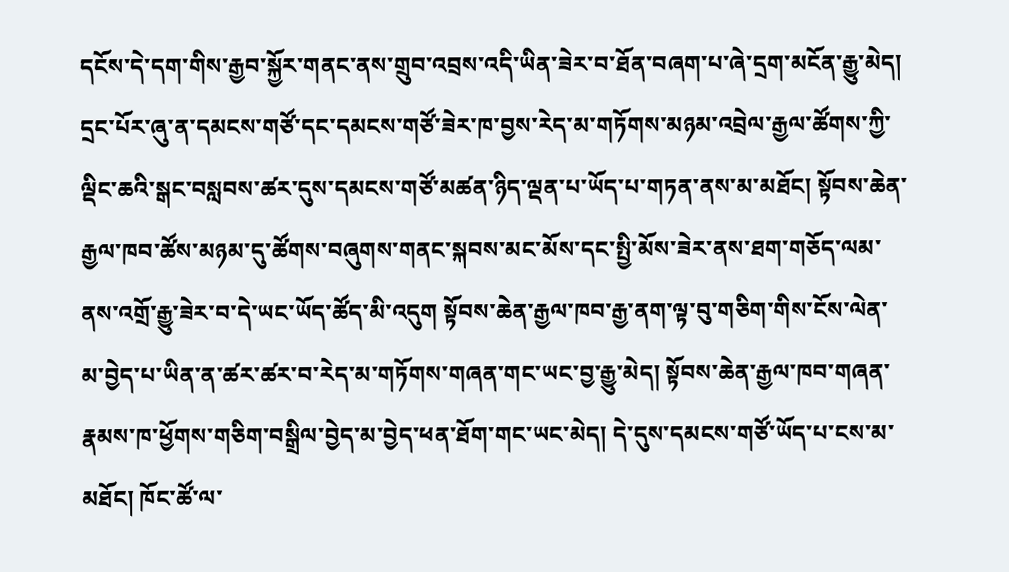དངོས་དེ་དག་གིས་རྒྱབ་སྐྱོར་གནང་ནས་གྲུབ་འབྲས་འདི་ཡིན་ཟེར་བ་ཐོན་བཞག་པ་ཞེ་དྲག་མངོན་རྒྱུ་མེད། དྲང་པོར་ཞུ་ན་དམངས་གཙོ་དང་དམངས་གཙོ་ཟེར་ཁ་བྱས་རེད་མ་གཏོགས་མཉམ་འབྲེལ་རྒྱལ་ཚོགས་ཀྱི་ལྡིང་ཆའི་སྒང་བསླབས་ཚར་དུས་དམངས་གཙོ་མཚན་ཉིད་ལྡན་པ་ཡོད་པ་གཏན་ནས་མ་མཐོང། སྟོབས་ཆེན་རྒྱལ་ཁབ་ཚོས་མཉམ་དུ་ཚོགས་བཞུགས་གནང་སྐབས་མང་མོས་དང་སྤྱི་མོས་ཟེར་ནས་ཐག་གཅོད་ལམ་ནས་འགྲོ་རྒྱུ་ཟེར་བ་དེ་ཡང་ཡོད་ཚོད་མི་འདུག སྟོབས་ཆེན་རྒྱལ་ཁབ་རྒྱ་ནག་ལྟ་བུ་གཅིག་གིས་ངོས་ལེན་མ་བྱེད་པ་ཡིན་ན་ཚར་ཚར་བ་རེད་མ་གཏོགས་གཞན་གང་ཡང་བྱ་རྒྱུ་མེད། སྟོབས་ཆེན་རྒྱལ་ཁབ་གཞན་རྣམས་ཁ་ཕྱོགས་གཅིག་བསྒྲིལ་བྱེད་མ་བྱེད་ཕན་ཐོག་གང་ཡང་མེད། དེ་དུས་དམངས་གཙོ་ཡོད་པ་ངས་མ་མཐོང། ཁོང་ཚོ་ལ་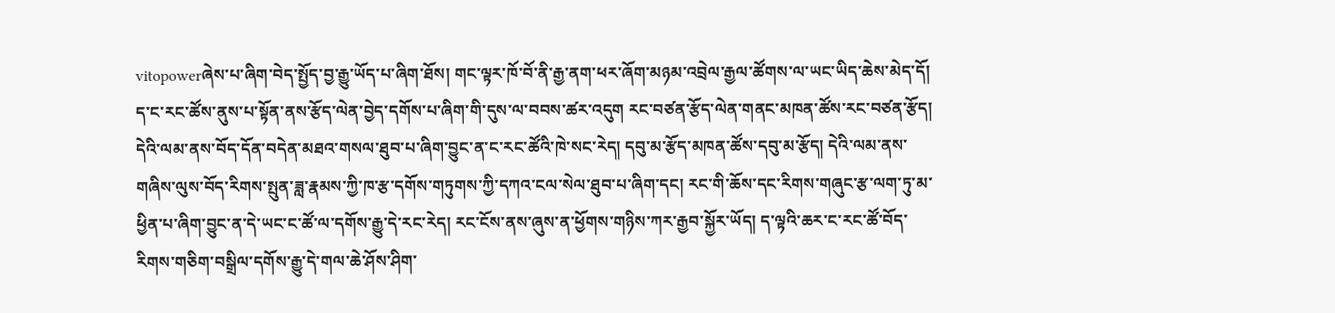vitopowerཞེས་པ་ཞིག་བེད་སྤྱོད་བྱ་རྒྱུ་ཡོད་པ་ཞིག་ཐོས། གང་ལྟར་ཁོ་བོ་ནི་རྒྱ་ནག་ཕར་ཞོག་མཉམ་འབྲེལ་རྒྱལ་ཚོགས་ལ་ཡང་ཡིད་ཆེས་མེད་དོ། ད་ང་རང་ཚོས་ནུས་པ་སྟོན་ནས་རྩོད་ལེན་བྱེད་དགོས་པ་ཞིག་གི་དུས་ལ་བབས་ཚར་འདུག རང་བཙན་རྩོད་ལེན་གནང་མཁན་ཚོས་རང་བཙན་རྩོད། དེའི་ལམ་ནས་བོད་དོན་བདེན་མཐའ་གསལ་ཐུབ་པ་ཞིག་བྱུང་ན་ང་རང་ཚོའི་ཁེ་སང་རེད། དབུ་མ་རྩོད་མཁན་ཚོས་དབུ་མ་རྩོད། དེའི་ལམ་ནས་གཞིས་ལུས་བོད་རིགས་སྤུན་ཟླ་རྣམས་ཀྱི་ཁ་རྩ་དགོས་གཏུགས་ཀྱི་དཀའ་ངལ་སེལ་ཐུབ་པ་ཞིག་དང། རང་གི་ཆོས་དང་རིགས་གཞུང་རྩ་ལག་ཏུ་མ་ཕྱིན་པ་ཞིག་བྱུང་ན་དེ་ཡང་ང་ཚོ་ལ་དགོས་རྒྱུ་དེ་རང་རེད། རང་ངོས་ནས་ཞུས་ན་ཕྱོགས་གཉིས་ཀར་རྒྱབ་སྐྱོར་ཡོད། ད་ལྟའི་ཆར་ང་རང་ཚོ་བོད་རིགས་གཅིག་བསྒྲིལ་དགོས་རྒྱུ་དེ་གལ་ཆེ་ཤོས་ཤིག་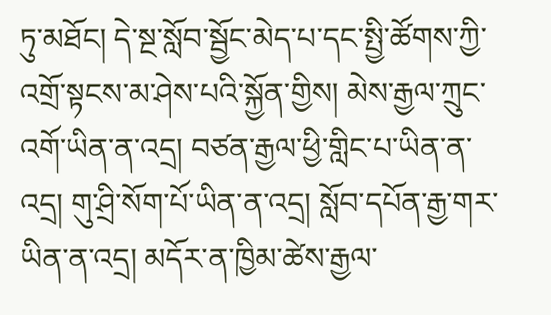ཏུ་མཐོང། དེ་སྔ་སློབ་སྦྱོང་མེད་པ་དང་སྤྱི་ཚོགས་ཀྱི་འགྲོ་སྟངས་མ་ཤེས་པའི་སྐྱོན་གྱིས། མེས་རྒྱལ་ཀྲུང་འགོ་ཡིན་ན་འདྲ། བཙན་རྒྱལ་ཕྱི་གླིང་པ་ཡིན་ན་འདྲ། གུ་ཤྲི་སོག་པོ་ཡིན་ན་འདྲ། སློབ་དཔོན་རྒྱ་གར་ཡིན་ན་འདྲ། མདོར་ན་ཁྱིམ་ཚེས་རྒྱལ་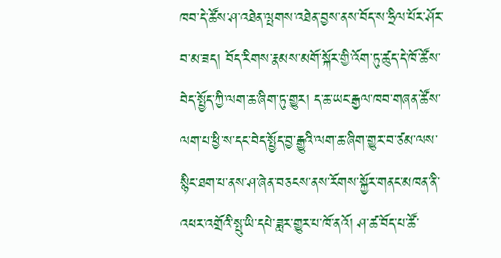ཁབ་དེ་ཚོས་ཤ་འཐེན་ལྤགས་འཐེན་བྱས་ནས་བོད་ས་ཧྲིལ་པོར་ཤོར་བ་མ་ཟད། བོད་རིགས་རྣམས་མགོ་སྐོར་གྱི་འོག་ཏུ་ཚུད་དེ་ཁོ་ཚོས་བེད་སྤྱོད་ཀྱི་ལག་ཆ་ཞིག་ཏུ་གྱུར། ད་ཆ་ཡང་རྒྱལ་ཁབ་གཞན་ཚོས་ལག་པ་ཕྱི་ས་དང་བེད་སྤྱོད་བྱ་རྒྱུའི་ལག་ཆ་ཞིག་གྱུར་བ་ཙམ་ལས་སྙིང་ཐག་པ་ནས་ཤ་ཞེན་བཅངས་ནས་རོགས་སྐྱོར་གནང་མཁན་ནི་འཕར་འགྲོའི་སྤུ་ཡི་དཔེ་ཟླར་གྱུར་པ་ཁོ་ནའོ། ཤ་ཚ་བོད་པ་ཚོ་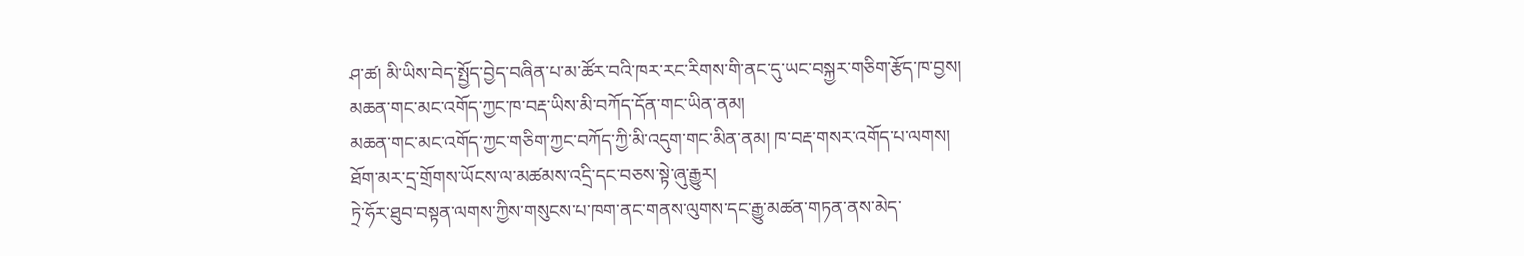ཤ་ཚ། མི་ཡིས་བེད་སྤྱོད་བྱེད་བཞིན་པ་མ་ཚོར་བའི་ཁར་རང་རིགས་གི་ནང་དུ་ཡང་བསྐྱར་གཅིག་རྩོད་ཁ་བྱས།
མཆན་གང་མང་འགོད་ཀྱང་ཁ་བརྡ་ཡིས་མི་བཀོད་དོན་གང་ཡིན་ནམ།
མཆན་གང་མང་འགོད་ཀྱང་གཅིག་ཀྱང་བཀོད་ཀྱི་མི་འདུག་གང་མིན་ནམ། ཁ་བརྡ་གསར་འགོད་པ་ལགས།
ཐོག་མར་དྲ་གྲོགས་ཡོངས་ལ་མཚམས་འདྲི་དང་བཅས་སྟེ་ཞུ་རྒྱུར།
ཏྲེ་ཧོར་ཐུབ་བསྟན་ལགས་ཀྱིས་གསུངས་པ་ཁག་ནང་གནས་ལུགས་དང་རྒྱུ་མཚན་གཏན་ནས་མེད་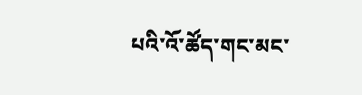པའི་འོ་ཚོད་གང་མང་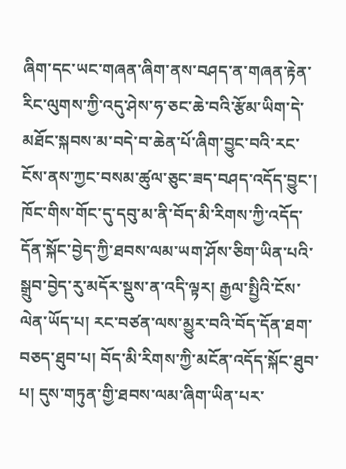ཞིག་དང་ཡང་གཞན་ཞིག་ནས་བཤད་ན་གཞན་རྟེན་རིང་ལུགས་ཀྱི་འདུ་ཤེས་ཧ་ཅང་ཆེ་བའི་རྩོམ་ཡིག་དེ་མཐོང་སྐབས་མ་བདེ་བ་ཆེན་པོ་ཞིག་བྱུང་བའི་རང་ངོས་ནས་ཀྱང་བསམ་ཚུལ་ཅུང་ཟད་བཤད་འདོད་བྱུང་། ཁོང་གིས་གོང་དུ་དབུ་མ་ནི་བོད་མི་རིགས་ཀྱི་འདོད་དོན་སྐོང་བྱེད་ཀྱི་ཐབས་ལམ་ཡག་ཤོས་ཅིག་ཡིན་པའི་སྒྲུབ་བྱེད་རུ་མདོར་སྡུས་ན་འདི་ལྟར། རྒྱལ་སྤྱིའི་ངོས་ལེན་ཡོད་པ། རང་བཙན་ལས་མྱུར་བའི་བོད་དོན་ཐག་བཅད་ཐུབ་པ། བོད་མི་རིགས་ཀྱི་མངོན་འདོད་སྐོང་ཐུབ་པ། དུས་གཏུན་གྱི་ཐབས་ལམ་ཞིག་ཡིན་པར་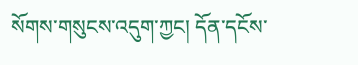སོགས་གསུངས་འདུག་ཀྱང། དོན་དངོས་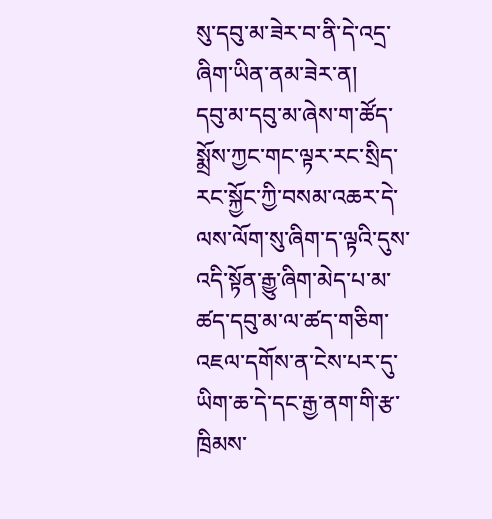སུ་དབུ་མ་ཟེར་བ་ནི་དེ་འདྲ་ཞིག་ཡིན་ནམ་ཟེར་ན།
དབུ་མ་དབུ་མ་ཞེས་ག་ཚོད་སྨྲོས་ཀྱང་གང་ལྟར་རང་སྲིད་རང་སྐྱོང་ཀྱི་བསམ་འཆར་དེ་ལས་ལོག་སུ་ཞིག་ད་ལྟའི་དུས་འདི་སྟོན་རྒྱུ་ཞིག་མེད་པ་མ་ཚད་དབུ་མ་ལ་ཚད་གཅིག་འཇལ་དགོས་ན་ངེས་པར་དུ་ཡིག་ཆ་དེ་དང་རྒྱ་ནག་གི་རྩ་ཁྲིམས་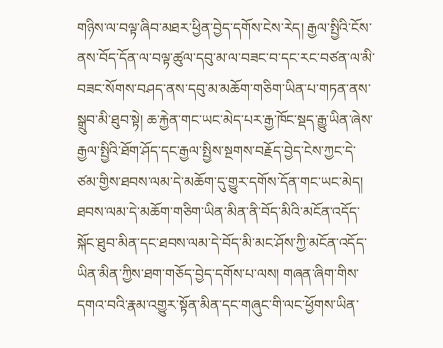གཉིས་ལ་བལྟ་ཞིབ་མཐར་ཕྱིན་བྱེད་དགོས་ངེས་རེད། རྒྱལ་སྤྱིའི་ངོས་ནས་བོད་དོན་ལ་བལྟ་ཚུལ་དབུ་མ་ལ་བཟང་བ་དང་རང་བཙན་ལ་མི་བཟང་སོགས་བཤད་ནས་དབུ་མ་མཆོག་གཅིག་ཡིན་པ་གཏན་ནས་སྒྲུབ་མི་ཐུབ་སྟེ། ཆ་རྐྱེན་གང་ཡང་མེད་པར་རྒྱ་ཁོང་སྡད་རྒྱུ་ཡིན་ཞེས་རྒྱལ་སྤྱིའི་ཐོག་ཤོད་དང་རྒྱལ་སྤྱིས་སྔགས་བརྗོད་བྱེད་ངེས་ཀྱང་དེ་ཙམ་གྱིས་ཐབས་ལམ་དེ་མཆོག་དུ་གྱུར་དགོས་དོན་གང་ཡང་མེད། ཐབས་ལམ་དེ་མཆོག་གཅིག་ཡིན་མིན་ནི་བོད་མིའི་མངོན་འདོད་སྐོང་ཐུབ་མིན་དང་ཐབས་ལམ་དེ་བོད་མི་མང་ཤོས་ཀྱི་མངོན་འདོད་ཡིན་མིན་ཀྱིས་ཐག་གཅོད་བྱེད་དགོས་པ་ལས། གཞན་ཞིག་གིས་དགའ་བའི་རྣམ་འགྱུར་སྟོན་མིན་དང་གཞུང་གི་ལང་ཕྱོགས་ཡིན་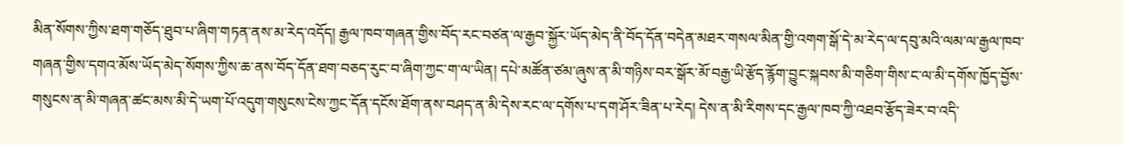མིན་སོགས་ཀྱིས་ཐག་གཅོད་ཐུབ་པ་ཞིག་གཏན་ནས་མ་རེད་འདོད། རྒྱལ་ཁབ་གཞན་གྱིས་བོད་རང་བཙན་ལ་རྒྱབ་སྐྱོར་ཡོད་མེད་ནི་བོད་དོན་བདེན་མཐར་གསལ་མིན་གྱི་འགག་སྒོ་དེ་མ་རེད་ལ་དབུ་མའི་ལམ་ལ་རྒྱལ་ཁབ་གཞན་གྱིས་དགའ་མོས་ཡོད་མེད་སོགས་ཀྱིས་ཆ་ནས་བོད་དོན་ཐག་བཅད་རུང་བ་ཞིག་ཀྱང་ག་ལ་ཡིན། དཔེ་མཚོན་ཙམ་ཞུས་ན་མི་གཉིས་བར་སྒོར་མོ་བརྒྱ་ཡི་རྩོད་རྙོག་བྱུང་སྐབས་མི་གཅིག་གིས་ང་ལ་མི་དགོས་ཁྱོད་བྱོས་གསུངས་ན་མི་གཞན་ཚང་མས་མི་དེ་ཡག་པོ་འདུག་གསུངས་ངེས་ཀྱང་དོན་དངོས་ཐོག་ནས་བཤད་ན་མི་དེས་རང་ལ་དགོས་པ་དག་ཤོར་ཟིན་པ་རེད། དེས་ན་མི་རིགས་དང་རྒྱལ་ཁབ་ཀྱི་འཐབ་རྩོད་ཟེར་བ་འདི་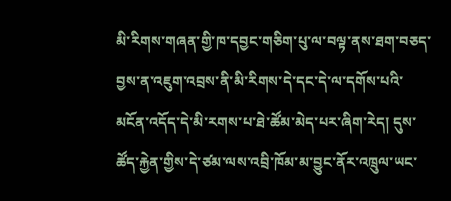མི་རིགས་གཞན་གྱི་ཁ་དབྱང་གཅིག་པུ་ལ་བལྟ་ནས་ཐག་བཅད་བྱས་ན་འཇུག་འབྲས་ནི་མི་རིགས་དེ་དང་དེ་ལ་དགོས་པའི་མངོན་འདོད་དེ་མི་རགས་པ་ཐེ་ཚོམ་མེད་པར་ཞིག་རེད། དུས་ཚོད་རྐྱེན་གྱིས་དེ་ཙམ་ལས་འབྲི་ཁོམ་མ་བྱུང་ནོར་འཁྲུལ་ཡང་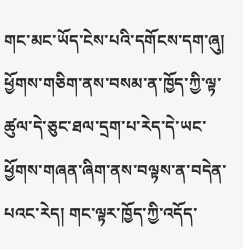གང་མང་ཡོད་ངེས་པའི་དགོངས་དག་ཞུ།
ཕྱོགས་གཅིག་ནས་བསམ་ན་ཁྱོད་ཀྱི་ལྟ་ཚུལ་དེ་ཅུང་ཐལ་དྲག་པ་རེད་དེ་ཡང་ཕྱོགས་གཞན་ཞིག་ནས་བལྟས་ན་བདེན་པའང་རེད། གང་ལྟར་ཁྱོད་ཀྱི་འདོད་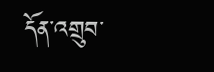དོན་འགྲུབ་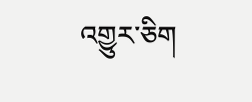འགྱུར་ཅིག